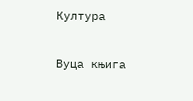Култура

Вуца књига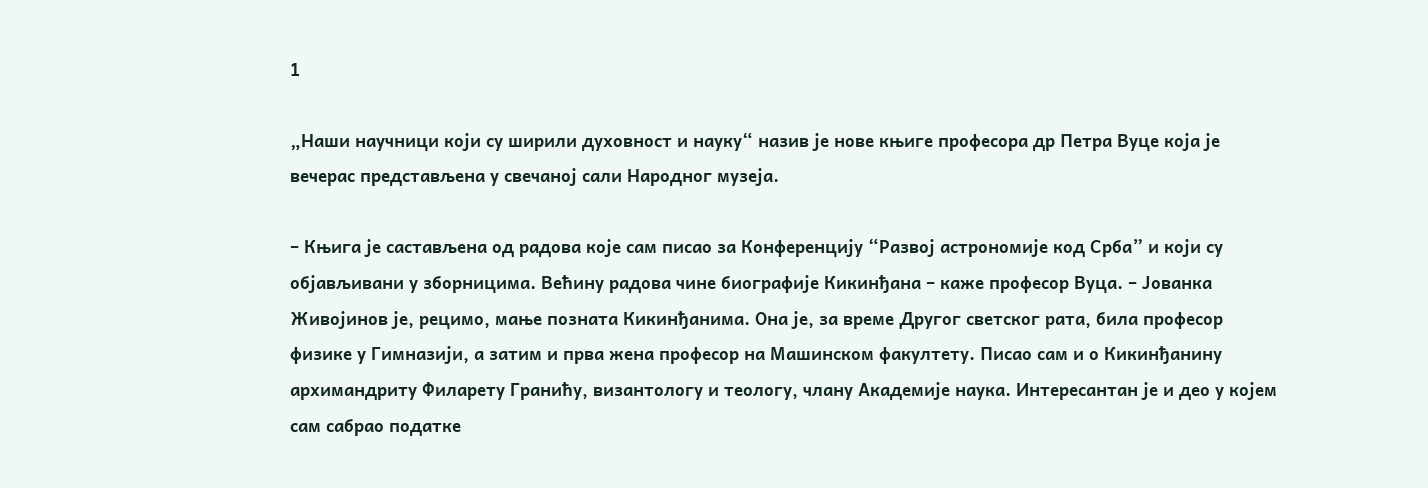1

„Наши научници који су ширили духовност и науку“ назив је нове књиге професора др Петра Вуце која је вечерас представљена у свечаној сали Народног музеја.

– Књига је састављена од радова које сам писао за Конференцију “Развој астрономије код Срба” и који су објављивани у зборницима. Већину радова чине биографије Кикинђана – каже професор Вуца. – Јованка Живојинов је, рецимо, мање позната Кикинђанима. Она је, за време Другог светског рата, била професор физике у Гимназији, а затим и прва жена професор на Машинском факултету. Писао сам и о Кикинђанину архимандриту Филарету Гранићу, византологу и теологу, члану Академије наука. Интересантан је и део у којем сам сабрао податке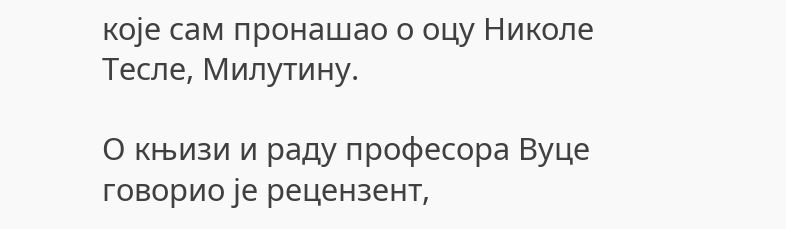које сам пронашао о оцу Николе Тесле, Милутину.

О књизи и раду професора Вуце говорио је рецензент,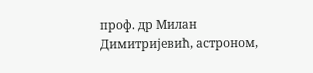проф. др Милан Димитријевић, астроном,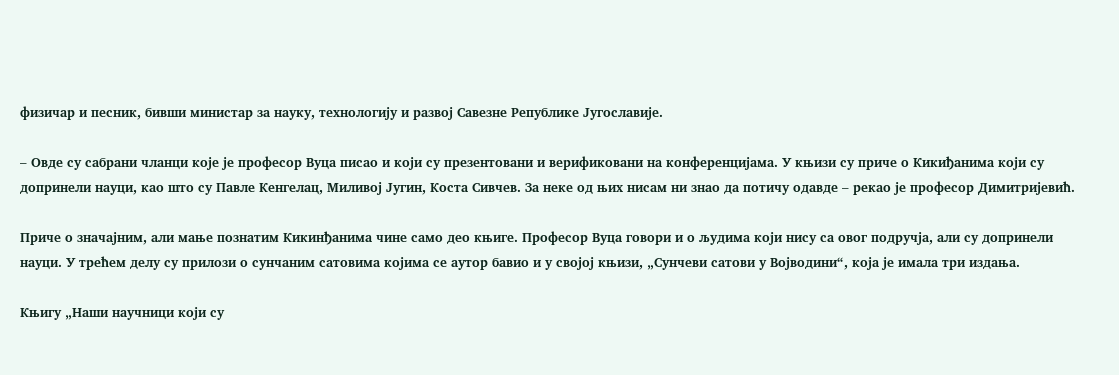физичар и песник, бивши министар за науку, технологију и развој Савезне Републике Југославије.

– Овде су сабрани чланци које је професор Вуца писао и који су презентовани и верификовани на конференцијама. У књизи су приче о Кикиђанима који су допринели науци, као што су Павле Кенгелац, Миливој Југин, Коста Сивчев. За неке од њих нисам ни знао да потичу одавде – рекао је професор Димитријевић.

Приче о значајним, али мање познатим Кикинђанима чине само део књиге. Професор Вуца говори и о људима који нису са овог подручја, али су допринели науци. У трећем делу су прилози о сунчаним сатовима којима се аутор бавио и у својој књизи, „Сунчеви сатови у Војводини“, која је имала три издања.

Књигу „Наши научници који су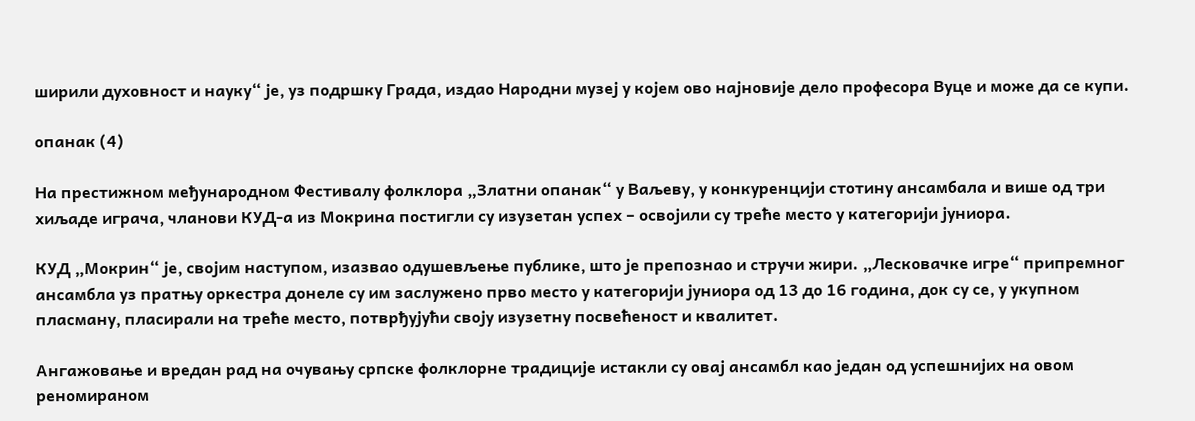ширили духовност и науку“ је, уз подршку Града, издао Народни музеј у којем ово најновије дело професора Вуце и може да се купи.

опанак (4)

На престижном међународном Фестивалу фолклора „Златни опанак“ у Ваљеву, у конкуренцији стотину ансамбала и више од три хиљаде играча, чланови КУД-а из Мокрина постигли су изузетан успех – освојили су треће место у категорији јуниора.

КУД „Мокрин“ је, својим наступом, изазвао одушевљење публике, што је препознао и стручи жири. „Лесковачке игре“ припремног ансамбла уз пратњу оркестра донеле су им заслужено прво место у категорији јуниора од 13 до 16 година, док су се, у укупном пласману, пласирали на треће место, потврђујући своју изузетну посвећеност и квалитет.

Ангажовање и вредан рад на очувању српске фолклорне традиције истакли су овај ансамбл као један од успешнијих на овом реномираном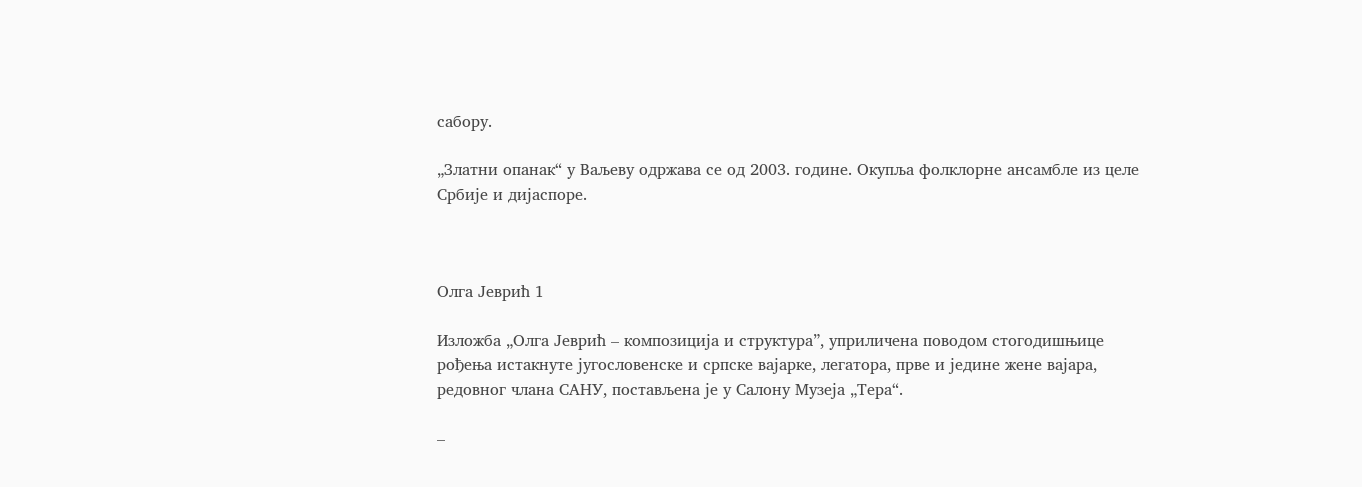сабору.

„Златни опанак“ у Ваљеву одржава се од 2003. године. Окупља фолклорне ансамбле из целе Србије и дијаспоре.



Олга Јеврић 1

Изложба „Олга Јеврић – композиција и структура”, уприличена поводом стогодишњице рођења истакнуте југословенске и српске вајарке, легатора, прве и једине жене вајара, редовног члана САНУ, постављена је у Салону Музеја „Тера“.

–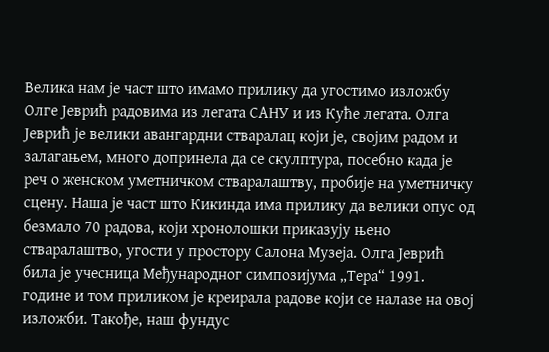Велика нам је част што имамо прилику да угостимо изложбу Олге Јеврић радовима из легата САНУ и из Куће легата. Олга Јеврић је велики авангардни стваралац који је, својим радом и залагањем, много допринела да се скулптура, посебно када је реч о женском уметничком стваралаштву, пробије на уметничку сцену. Наша је част што Кикинда има прилику да велики опус од безмало 70 радова, који хронолошки приказују њено стваралаштво, угости у простору Салона Музеја. Олга Јеврић била је учесница Међународног симпозијума „Тера“ 1991. године и том приликом је креирала радове који се налазе на овој изложби. Такође, наш фундус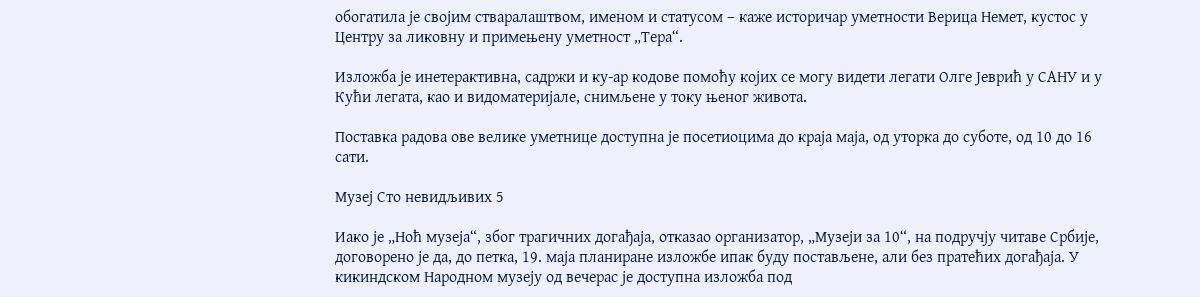обогатила је својим стваралаштвом, именом и статусом – каже историчар уметности Верица Немет, кустос у Центру за ликовну и примењену уметност „Тера“.

Изложба је инетерактивна, садржи и ку-ар кодове помоћу којих се могу видети легати Олге Јеврић у САНУ и у Кући легата, као и видоматеријале, снимљене у току њеног живота.

Поставка радова ове велике уметнице доступна је посетиоцима до краја маја, од уторка до суботе, од 10 до 16 сати.

Музеј Сто невидљивих 5

Иако је „Ноћ музеја“, због трагичних догађаја, отказао организатор, „Музеји за 10“, на подручју читаве Србије, договорено је да, до петка, 19. маја планиране изложбе ипак буду постављене, али без пратећих догађаја. У кикиндском Народном музеју од вечерас је доступна изложба под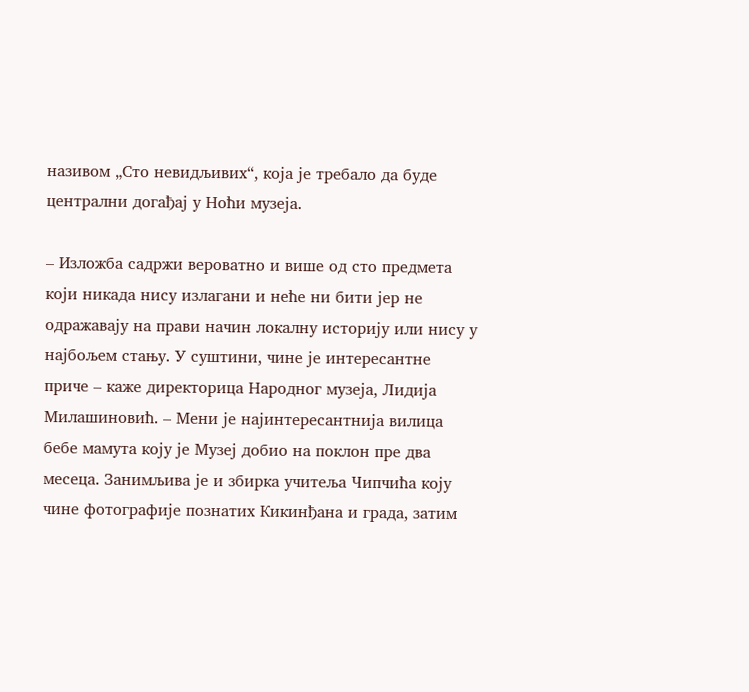називом „Сто невидљивих“, која је требало да буде централни догађај у Ноћи музеја.

– Изложба садржи вероватно и више од сто предмета који никада нису излагани и неће ни бити јер не одражавају на прави начин локалну историју или нису у најбољем стању. У суштини, чине је интересантне приче – каже директорица Народног музеја, Лидија Милашиновић. – Мени је најинтересантнија вилица бебе мамута коју је Музеј добио на поклон пре два месеца. Занимљива је и збирка учитеља Чипчића коју чине фотографије познатих Кикинђана и града, затим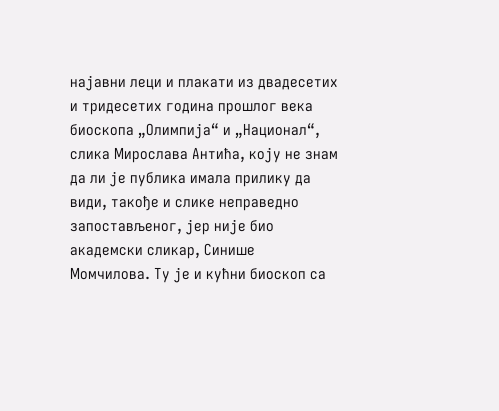најавни леци и плакати из двадесетих и тридесетих година прошлог века биоскопа „Олимпија“ и „Национал“, слика Мирослава Антића, коју не знам да ли је публика имала прилику да види, такође и слике неправедно запостављеног, јер није био академски сликар, Синише Момчилова. Ту је и кућни биоскоп са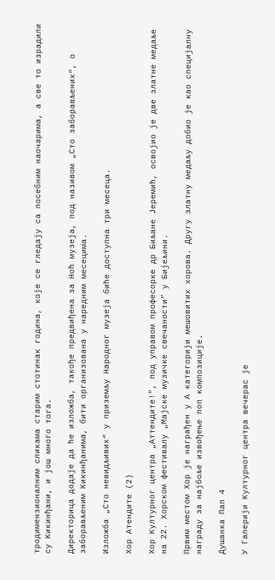тродимензионалним сликама старим стотинак година, које се гледају са посебним наочарима, а све то израдили су Кикинђани, и још много тога.

Директорица додаје да ће изложба, такође предвиђена за Ноћ музеја, под називом „Сто заборављених“, о заборављеним Кикинђанима, бити организована у наредним месецима.

Изложба „Сто невидљивих“ у приземљу Народног музеја биће доступна три месеца.

Хор Атендите (2)

Хор Културног центра „Аттендите!”, под управом професорке др Биљане Јеремић, освојио је две златне медаље на 22. Хорском фестивалу „Мајске музичке свечаности” у Бијељини.

Првим местом Хор је награђен у А категорији мешовитих хорова. Другу златну медаљу добио је као специјалну награду за најбоље извођење поп композиције.

Душанка Пап 4

У Галерији Културног центра вечерас је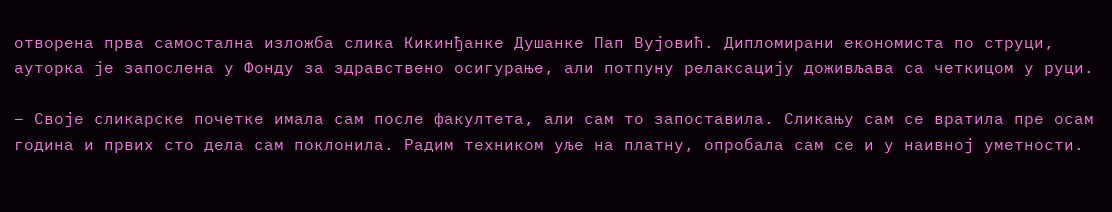отворена прва самостална изложба слика Кикинђанке Душанке Пап Вујовић. Дипломирани економиста по струци, ауторка је запослена у Фонду за здравствено осигурање, али потпуну релаксацију доживљава са четкицом у руци.

– Своје сликарске почетке имала сам после факултета, али сам то запоставила. Сликању сам се вратила пре осам година и првих сто дела сам поклонила. Радим техником уље на платну, опробала сам се и у наивној уметности.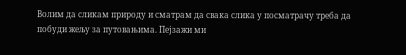Волим да сликам природу и сматрам да свака слика у посматрачу треба да побуди жељу за путовањима. Пејзажи ми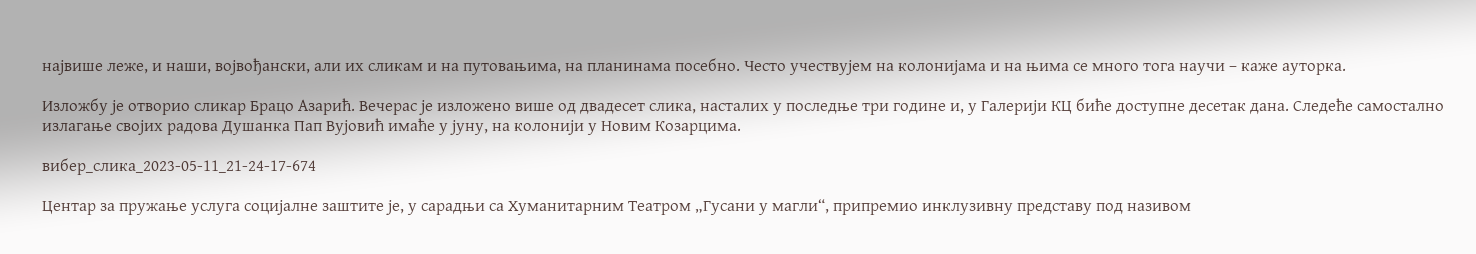највише леже, и наши, војвођански, али их сликам и на путовањима, на планинама посебно. Често учествујем на колонијама и на њима се много тога научи – каже ауторка.

Изложбу је отворио сликар Брацо Азарић. Вечерас је изложено више од двадесет слика, насталих у последње три године и, у Галерији КЦ биће доступне десетак дана. Следеће самостално излагање својих радова Душанка Пап Вујовић имаће у јуну, на колонији у Новим Козарцима.

вибер_слика_2023-05-11_21-24-17-674

Центар за пружање услуга социјалне заштите је, у сарадњи са Хуманитарним Театром „Гусани у магли“, припремио инклузивну представу под називом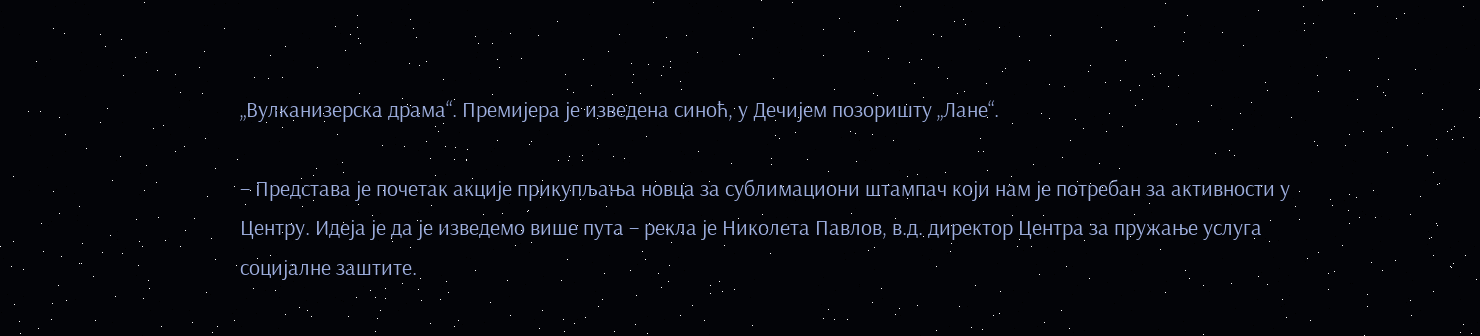„Вулканизерска драма“. Премијера је изведена синоћ, у Дечијем позоришту „Лане“.

– Представа је почетак акције прикупљања новца за сублимациони штампач који нам је потребан за активности у Центру. Идеја је да је изведемо више пута – рекла је Николета Павлов, в.д. директор Центра за пружање услуга социјалне заштите.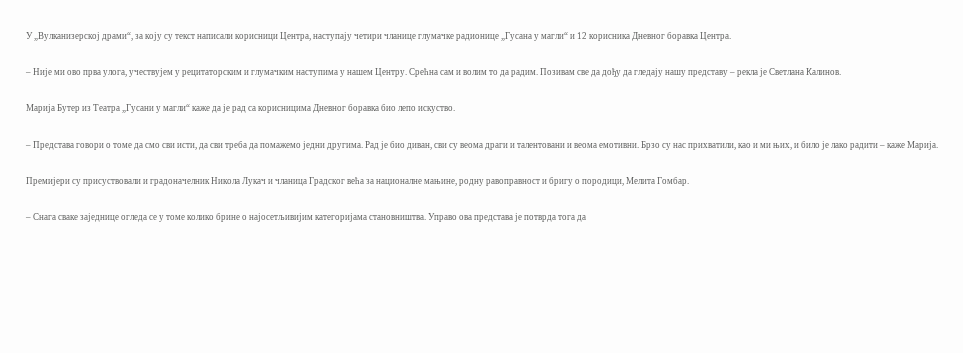У „Вулканизерској драми“, за коју су текст написали корисници Центра, наступају четири чланице глумачке радионице „Гусана у магли“ и 12 корисника Дневног боравка Центра.

– Није ми ово прва улога, учествујем у рецитаторским и глумачким наступима у нашем Центру. Срећна сам и волим то да радим. Позивам све да дођу да гледају нашу представу – рекла је Светлана Калинов.

Марија Бутер из Театра „Гусани у магли“ каже да је рад са корисницима Дневног боравка био лепо искуство.

– Представа говори о томе да смо сви исти, да сви треба да помажемо једни другима. Рад је био диван, сви су веома драги и талентовани и веома емотивни. Брзо су нас прихватили, као и ми њих, и било је лако радити – каже Марија.

Премијери су присуствовали и градоначелник Никола Лукач и чланица Градског већа за националне мањине, родну равоправност и бригу о породици, Мелита Гомбар.

– Снага сваке заједнице огледа се у томе колико брине о најосетљивијим категоријама становништва. Управо ова представа је потврда тога да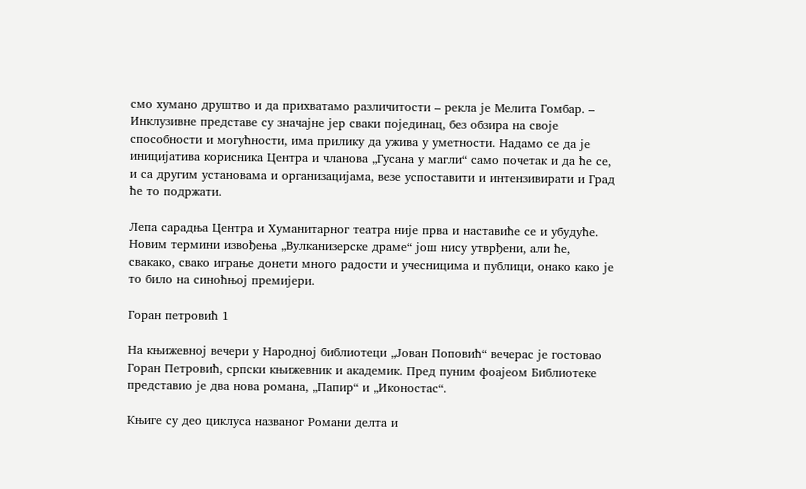смо хумано друштво и да прихватамо различитости – рекла је Мелита Гомбар. – Инклузивне представе су значајне јер сваки појединац, без обзира на своје способности и могућности, има прилику да ужива у уметности. Надамо се да је иницијатива корисника Центра и чланова „Гусана у магли“ само почетак и да ће се, и са другим установама и организацијама, везе успоставити и интензивирати и Град ће то подржати.

Лепа сарадња Центра и Хуманитарног театра није прва и наставиће се и убудуће. Новим термини извођења „Вулканизерске драме“ још нису утврђени, али ће, свакако, свако играње донети много радости и учесницима и публици, онако како је то било на синоћњој премијери.

Горан петровић 1

На књижевној вечери у Народној библиотеци „Јован Поповић“ вечерас је гостовао Горан Петровић, српски књижевник и академик. Пред пуним фоајеом Библиотеке представио је два нова романа, „Папир“ и „Иконостас“.

Књиге су део циклуса названог Романи делта и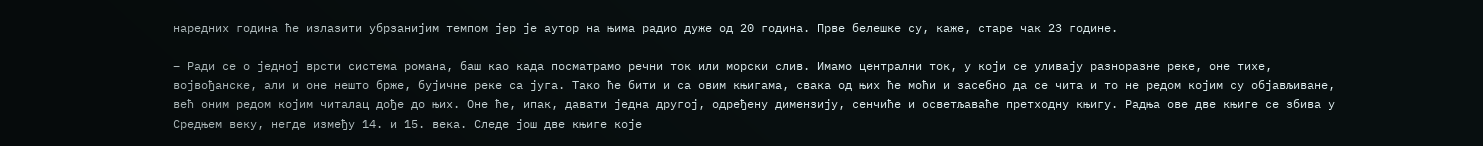наредних година ће излазити убрзанијим темпом јер је аутор на њима радио дуже од 20 година. Прве белешке су, каже, старе чак 23 године.

– Ради се о једној врсти система романа, баш као када посматрамо речни ток или морски слив. Имамо централни ток, у који се уливају разноразне реке, оне тихе, војвођанске, али и оне нешто брже, бујичне реке са југа. Тако ће бити и са овим књигама, свака од њих ће моћи и засебно да се чита и то не редом којим су објављиване, већ оним редом којим читалац дође до њих. Оне ће, ипак, давати једна другој, одређену димензију, сенчиће и осветљаваће претходну књигу. Радња ове две књиге се збива у Средњем веку, негде између 14. и 15. века. Следе још две књиге које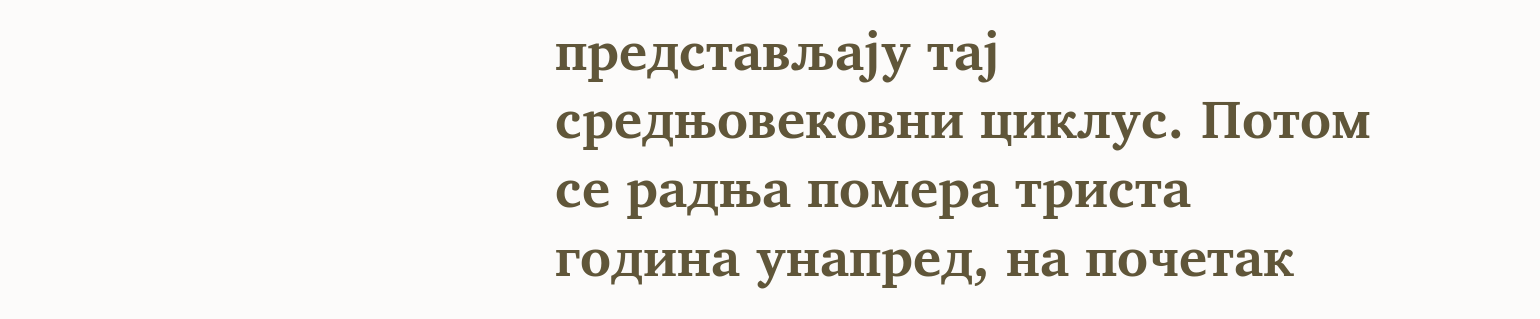представљају тај средњовековни циклус. Потом се радња помера триста година унапред, на почетак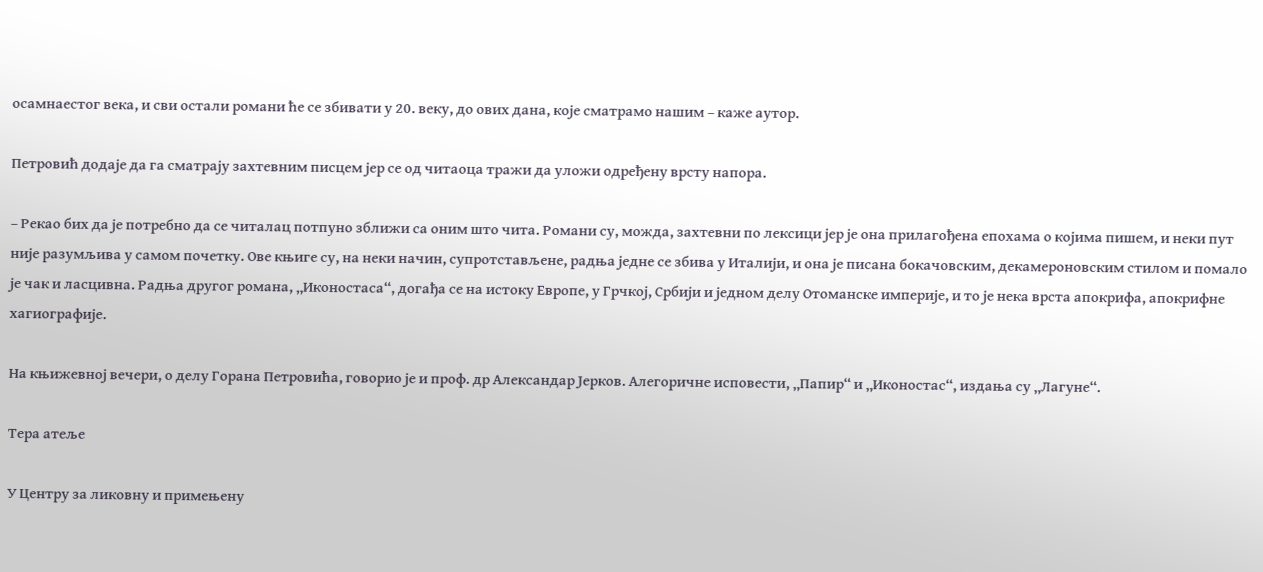осамнаестог века, и сви остали романи ће се збивати у 20. веку, до ових дана, које сматрамо нашим – каже аутор.

Петровић додаје да га сматрају захтевним писцем јер се од читаоца тражи да уложи одређену врсту напора.

– Рекао бих да је потребно да се читалац потпуно зближи са оним што чита. Романи су, можда, захтевни по лексици јер је она прилагођена епохама о којима пишем, и неки пут није разумљива у самом почетку. Ове књиге су, на неки начин, супротстављене, радња једне се збива у Италији, и она је писана бокачовским, декамероновским стилом и помало је чак и ласцивна. Радња другог романа, „Иконостаса“, догађа се на истоку Европе, у Грчкој, Србији и једном делу Отоманске империје, и то је нека врста апокрифа, апокрифне хагиографије.

На књижевној вечери, о делу Горана Петровића, говорио је и проф. др Александар Јерков. Алегоричне исповести, „Папир“ и „Иконостас“, издања су „Лагуне“.

Тера атеље

У Центру за ликовну и примењену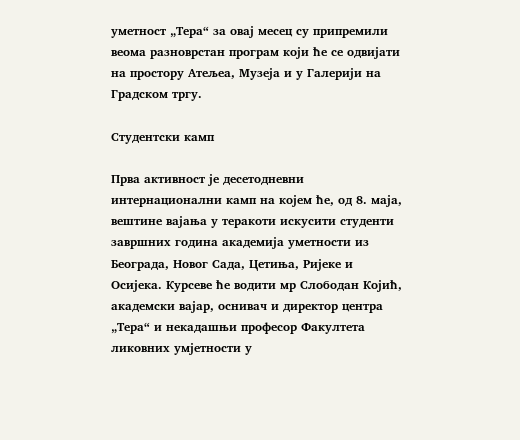уметност „Тера“ за овај месец су припремили веома разноврстан програм који ће се одвијати на простору Атељеа, Музеја и у Галерији на Градском тргу.

Студентски камп

Прва активност је десетодневни интернационални камп на којем ће, од 8. маја, вештине вајања у теракоти искусити студенти завршних година академија уметности из Београда, Новог Сада, Цетиња, Ријеке и Осијека. Курсеве ће водити мр Слободан Којић, академски вајар, оснивач и директор центра „Тера“ и некадашњи професор Факултета ликовних умјетности у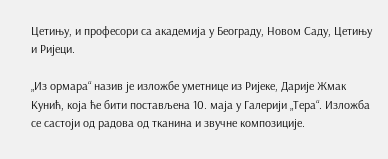Цетињу, и професори са академија у Београду, Новом Саду, Цетињу и Ријеци.

„Из ормара“ назив је изложбе уметнице из Ријеке, Дарије Жмак Кунић, која ће бити постављена 10. маја у Галерији „Тера“. Изложба се састоји од радова од тканина и звучне композиције.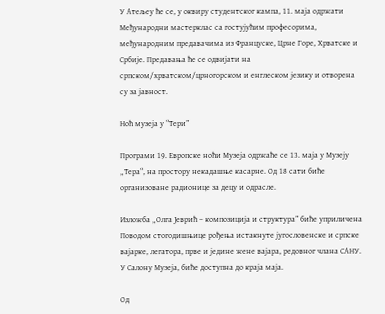У Атељеу ће се, у оквиру студентског кампа, 11. маја одржати Међународни мастерклас са гостујућим професорима, међународним предавачима из Француске, Црне Горе, Хрватске и Србије. Предавања ће се одвијати на српском/хрватском/црногорском и енглеском језику и отворена су за јавност.

Ноћ музеја у “Тери”

Програми 19. Европске ноћи Музеја одржаће се 13. маја у Музеју „Тера“, на простору некадашње касарне. Од 18 сати биће организоване радионице за децу и одрасле.

Изложба „Олга Јеврић – композиција и структура” биће уприличена Поводом стогодишњице рођења истакнуте југословенске и српске вајарке, легатора, прве и једине жене вајара, редовног члана САНУ.  У Салону Музеја, биће доступна до краја маја.

Од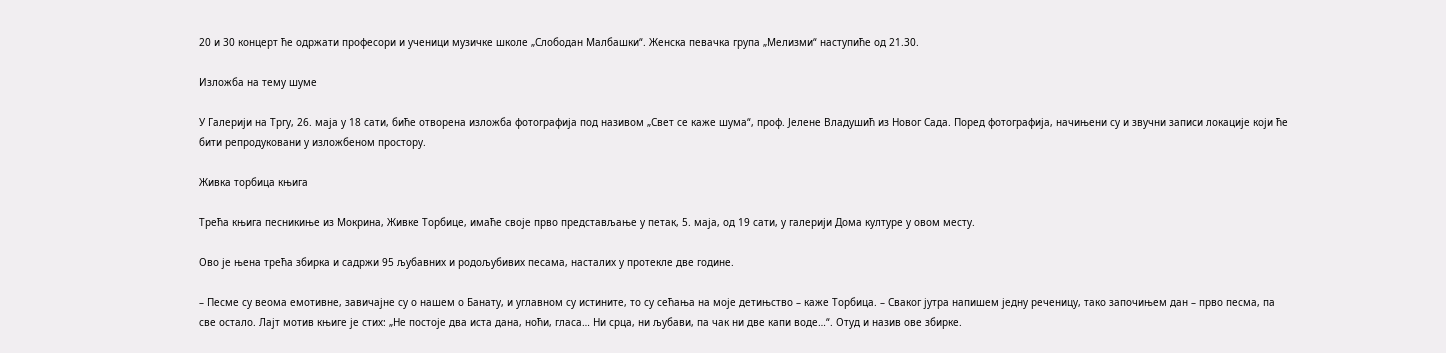20 и 30 концерт ће одржати професори и ученици музичке школе „Слободан Малбашки“. Женска певачка група „Мелизми“ наступиће од 21.30.

Изложба на тему шуме

У Галерији на Тргу, 26. маја у 18 сати, биће отворена изложба фотографија под називом „Свет се каже шума“, проф. Јелене Владушић из Новог Сада. Поред фотографија, начињени су и звучни записи локације који ће бити репродуковани у изложбеном простору.

Живка торбица књига

Трећа књига песникиње из Мокрина, Живке Торбице, имаће своје прво представљање у петак, 5. маја, од 19 сати, у галерији Дома културе у овом месту.

Ово је њена трећа збирка и садржи 95 љубавних и родољубивих песама, насталих у протекле две године.

– Песме су веома емотивне, завичајне су о нашем о Банату, и углавном су истините, то су сећања на моје детињство – каже Торбица. – Сваког јутра напишем једну реченицу, тако започињем дан – прво песма, па све остало. Лајт мотив књиге је стих: „Не постоје два иста дана, ноћи, гласа… Ни срца, ни љубави, па чак ни две капи воде…“. Отуд и назив ове збирке.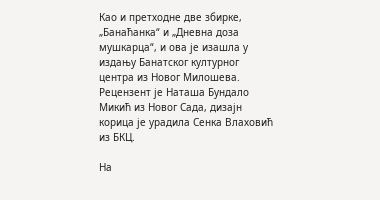Као и претходне две збирке, „Банаћанка“ и „Дневна доза мушкарца“, и ова је изашла у издању Банатског културног центра из Новог Милошева. Рецензент је Наташа Бундало Микић из Новог Сада, дизајн корица је урадила Сенка Влаховић из БКЦ.

На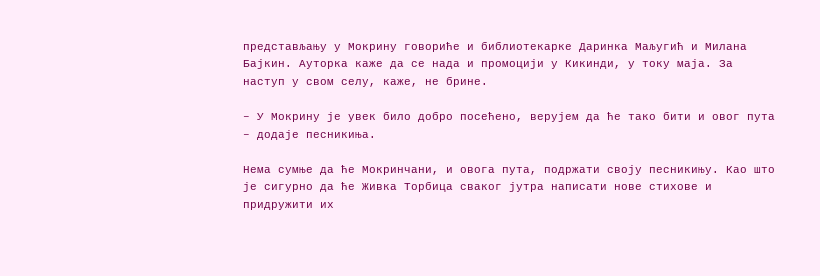представљању у Мокрину говориће и библиотекарке Даринка Маљугић и Милана Бајкин. Ауторка каже да се нада и промоцији у Кикинди, у току маја. За наступ у свом селу, каже, не брине.

– У Мокрину је увек било добро посећено, верујем да ће тако бити и овог пута – додаје песникиња.

Нема сумње да ће Мокринчани, и овога пута, подржати своју песникињу. Као што је сигурно да ће Живка Торбица сваког јутра написати нове стихове и придружити их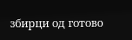збирци од готово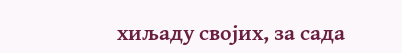хиљаду својих, за сада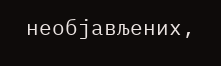необјављених,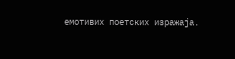емотивих поетских изражаја.